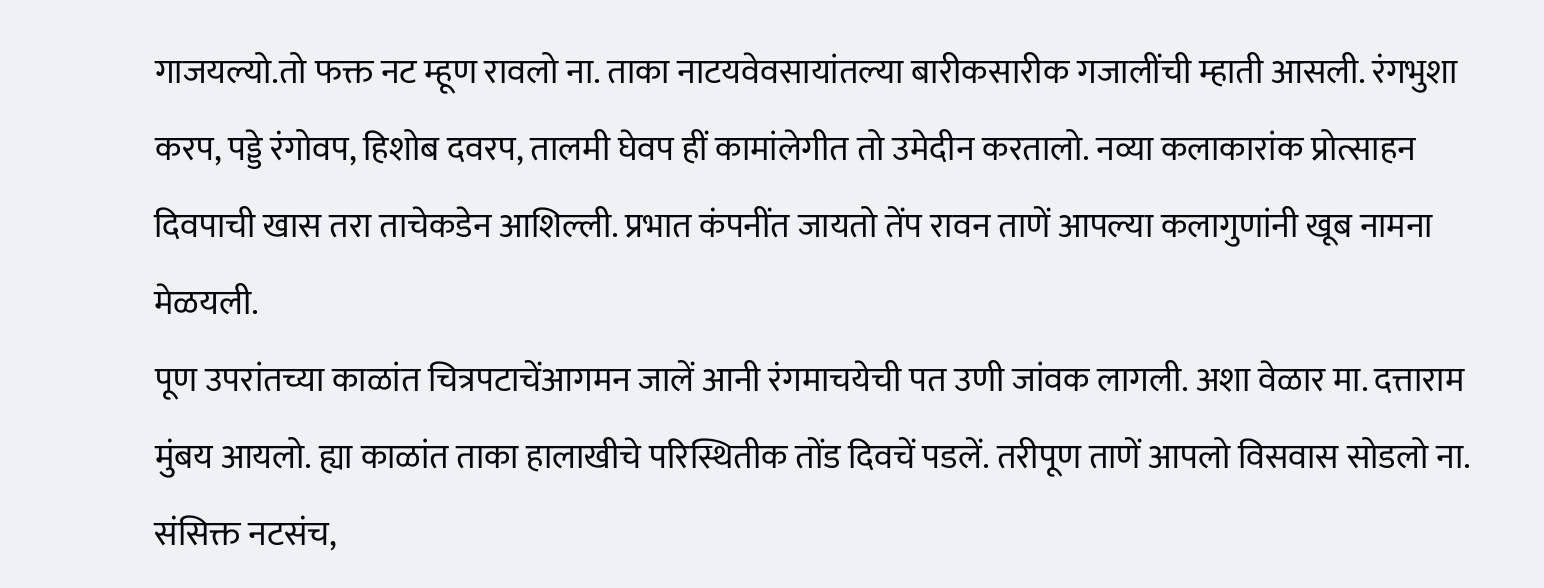गाजयल्यो.तो फक्त नट म्हूण रावलो ना. ताका नाटयवेवसायांतल्या बारीकसारीक गजालींची म्हाती आसली. रंगभुशा करप, पड्डे रंगोवप, हिशोब दवरप, तालमी घेवप हीं कामांलेगीत तो उमेदीन करतालो. नव्या कलाकारांक प्रोत्साहन दिवपाची खास तरा ताचेकडेन आशिल्ली. प्रभात कंपनींत जायतो तेंप रावन ताणें आपल्या कलागुणांनी खूब नामना मेळयली.
पूण उपरांतच्या काळांत चित्रपटाचेंआगमन जालें आनी रंगमाचयेची पत उणी जांवक लागली. अशा वेळार मा. दत्ताराम मुंबय आयलो. ह्या काळांत ताका हालाखीचे परिस्थितीक तोंड दिवचें पडलें. तरीपूण ताणें आपलो विसवास सोडलो ना. संसिक्त नटसंच,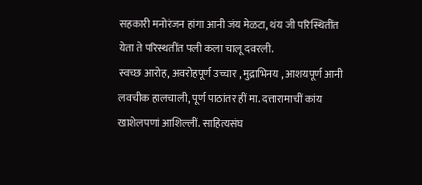सहकारी मनोरंजन हांगा आनी जंय मेळटा, थंय जी परिस्थितींत येता ते परिस्थतींत पली कला चालू दवरली.
स्वच्छ आरोह, अवरोहपूर्ण उच्चार , मुद्राभिनय , आशयपूर्ण आनी लवचीक हालचाली, पूर्ण पाठांतर हीं मा. दत्तारामाचीं कांय खाशेलपणां आशिल्लीं. साहित्यसंघ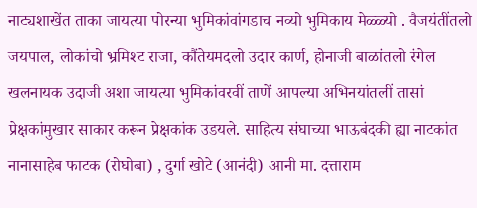नाट्यशाखेंत ताका जायत्या पोरन्या भुमिकांवांगडाच नव्यो भुमिकाय मेळ्ळ्यो . वैजयंतींतलो जयपाल, लोकांचो भ्रमिश्ट राजा, कौंतेयमदलो उदार कार्ण, होनाजी बाळांतलो रंगेल खलनायक उदाजी अशा जायत्या भुमिकांवरवीं ताणें आपल्या अभिनयांतलीं तासां प्रेक्षकांमुखार साकार करून प्रेक्षकांक उडयले. साहित्य संघाच्या भाऊबंदकी ह्या नाटकांत नानासाहेब फाटक (रोघोबा) , दुर्गा खोटे (आनंदी) आनी मा. दत्ताराम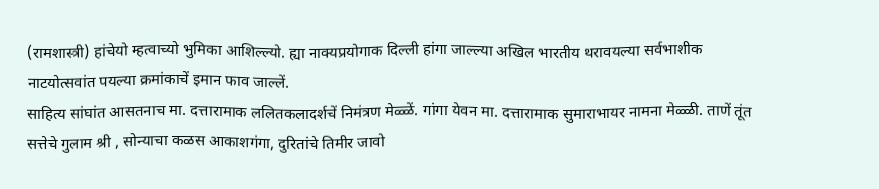(रामशास्त्री) हांचेयो म्हत्वाच्यो भुमिका आशिल्ल्यो. ह्या नाक्यप्रयोगाक दिल्ली हांगा जाल्ल्या अखिल भारतीय थरावयल्या सर्वभाशीक नाटयोत्सवांत पयल्या क्रमांकाचें इमान फाव जाल्लें.
साहित्य सांघांत आसतनाच मा. दत्तारामाक ललितकलादर्शचें निमंत्रण मेळ्ळें. गांगा येवन मा. दत्तारामाक सुमाराभायर नामना मेळ्ळी. ताणें तूंत सत्तेचे गुलाम श्री , सोन्याचा कळस आकाशगंगा, दुरितांचे तिमीर जावो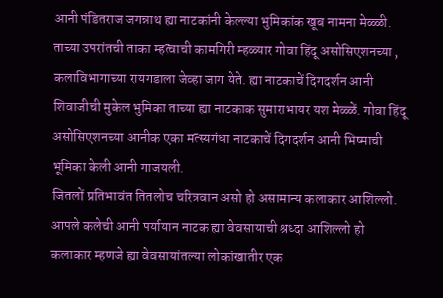आनी पंडितराज जगन्नाथ ह्या नाटकांनी केल्ल्या भुमिकांक खूब नामना मेळ्ळी. ताच्या उपरांतची ताका म्हत्वाची कामगिरी म्हळ्यार गोवा हिंदू असोसिएशनच्या , कलाविभागाच्या रायगडाला जेव्हा जाग येते. ह्या नाटकाचें दिगदर्शन आनी शिवाजीची मुकेल भुमिका ताच्या ह्या नाटकाक सुमाराभायर यश मेळ्ळें. गोवा हिंदू असोसिएशनच्या आनीक एका मत्स्यगंधा नाटकाचें दिगदर्शन आनी भिष्माची भूमिका केली आनी गाजयली.
जितलों प्रतिभावंत तितलोच चरित्रवान असो हो असामान्य कलाकार आशिल्लो. आपले कलेची आनी पर्यायान नाटक ह्या वेवसायाची श्रध्दा आशिल्लो हो कलाकार म्हणजे ह्या वेवसायांतल्या लोकांखातीर एक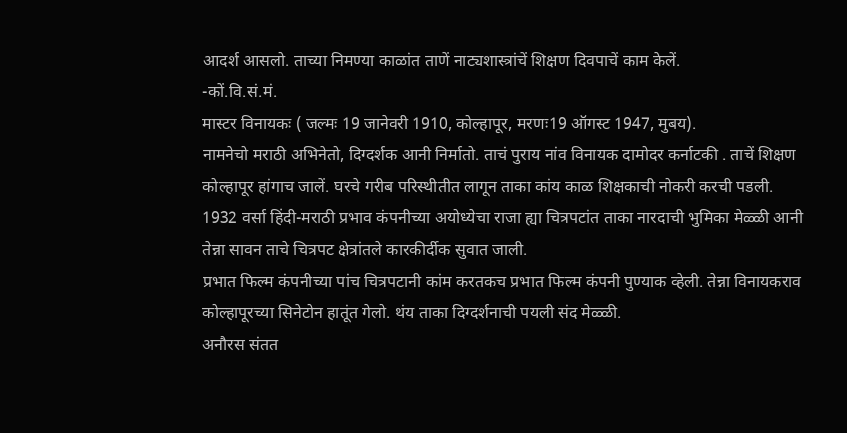आदर्श आसलो. ताच्या निमण्या काळांत ताणें नाट्यशास्त्रांचें शिक्षण दिवपाचें काम केलें.
-कों.वि.सं.मं.
मास्टर विनायकः ( जल्मः 19 जानेवरी 1910, कोल्हापूर, मरणः19 ऑगस्ट 1947, मुबय).
नामनेचो मराठी अभिनेतो, दिग्दर्शक आनी निर्मातो. ताचं पुराय नांव विनायक दामोदर कर्नाटकी . ताचें शिक्षण कोल्हापूर हांगाच जालें. घरचे गरीब परिस्थीतीत लागून ताका कांय काळ शिक्षकाची नोकरी करची पडली.
1932 वर्सा हिंदी-मराठी प्रभाव कंपनीच्या अयोध्येचा राजा ह्या चित्रपटांत ताका नारदाची भुमिका मेळ्ळी आनी तेन्ना सावन ताचे चित्रपट क्षेत्रांतले कारकीर्दीक सुवात जाली.
प्रभात फिल्म कंपनीच्या पांच चित्रपटानी कांम करतकच प्रभात फिल्म कंपनी पुण्याक व्हेली. तेन्ना विनायकराव कोल्हापूरच्या सिनेटोन हातूंत गेलो. थंय ताका दिग्दर्शनाची पयली संद मेळ्ळी.
अनौरस संतत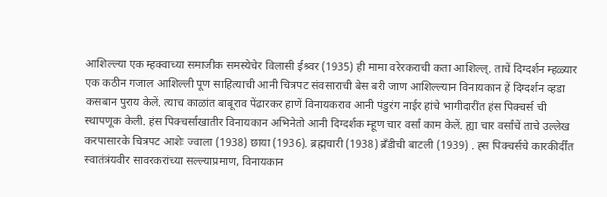आशिल्ल्या एक म्हक्वाच्या समाजीक समस्येचेर विलासी ईश्र्वर (1935) ही मामा वरेरकराची कता आशिल्ल्. ताचें दिग्दर्शन म्हळ्यार एक कठीन गजाल आशिल्ली पूण साहित्याची आनी चित्रपट संवसाराची बेस बरी जाण आशिल्ल्यान विनायकान हें दिग्दर्शन व्हडा कसबान पुराय केलें. त्याच काळांत बाबूराव पेंढारकर हाणें विनायकराव आनी पंडुरंग नाईर हांचे भागीदारींत हंस पिक्चर्स ची स्थापणूक केली. हंस पिक्चर्साखातीर विनायकान अभिनेतो आनी दिग्दर्शक म्हूण चार वर्सां काम केलें. ह्या चार वर्सांचें ताचे उल्लेख करपासारके चित्रपट आशेः ज्वाला (1938) छाया (1936). ब्रह्मचारी (1938) ब्रँडीची बाटली (1939) . ह्स पिक्चर्सचे कारकीर्दींत स्वातंत्रंयवीर सावरकरांच्या सल्ल्याप्रमाण, विनायकान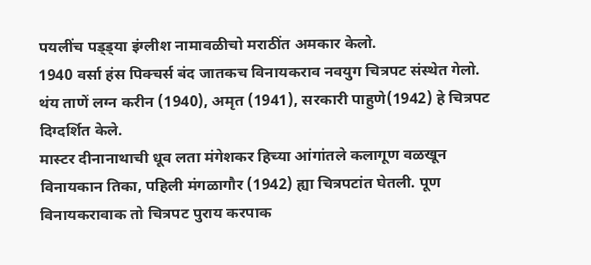पयलींच पड्ड्या इंग्लीश नामावळीचो मराठींत अमकार केलो.
1940 वर्सा हंस पिक्चर्स बंद जातकच विनायकराव नवयुग चित्रपट संस्थेत गेलो. थंय ताणें लग्न करीन (1940), अमृत (1941), सरकारी पाहुणे(1942) हे चित्रपट दिग्दर्शित केले.
मास्टर दीनानाथाची धूव लता मंगेशकर हिच्या आंगांतले कलागूण वळखून विनायकान तिका, पहिली मंगळागौर (1942) ह्या चित्रपटांत घेतली. पूण विनायकरावाक तो चित्रपट पुराय करपाक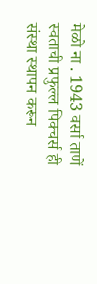मेळो ना . 1943 वर्सा ताणें स्वताची प्रफुल्ल पिक्चर्स ही संस्था स्थापन करून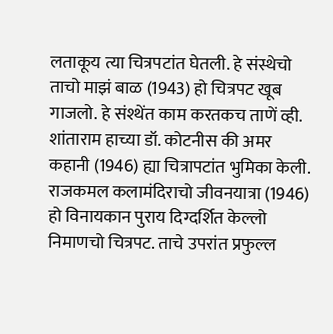लताकूय त्या चित्रपटांत घेतली. हे संस्थेचो ताचो माझं बाळ (1943) हो चित्रपट खूब गाजलो. हे संश्थेंत काम करतकच ताणें व्ही. शांताराम हाच्या डॉ. कोटनीस की अमर कहानी (1946) ह्या चित्रापटांत भुमिका केली.
राजकमल कलामंदिराचो जीवनयात्रा (1946) हो विनायकान पुराय दिग्दर्शित केल्लो निमाणचो चित्रपट. ताचे उपरांत प्रफुल्ल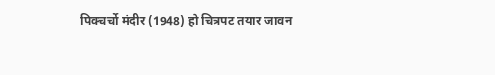पिक्चर्चो मंदीर (1948) हो चित्रपट तयार जावन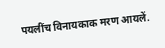पयलींच विनायकाक मरण आयलें.